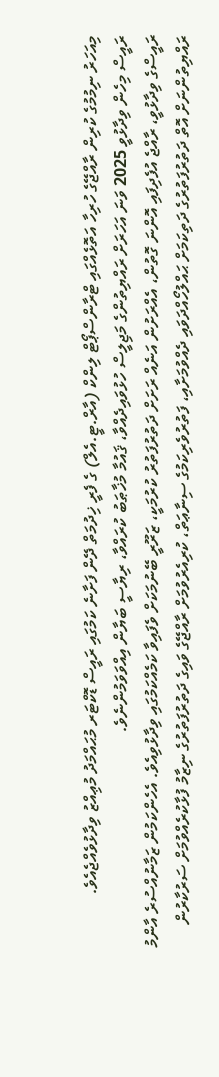މިއަހަރު ނިމުމުގެ ކުރިން ރާއްޖޭގެ ހުރިހާ އަތޮޅެއްގައި ޓްރާންސްޕޯޓް ލިންކް (އާރް.ޓީ.އެލް) ގެ ފެރީ ޚިދުމަތް ދޭން ފަށާނެ ކަމުގައި ރައީސް ޑޮކްޓަރ މުޙައްމަދު މުޢިއްޒު ވިދާޅުވެއްޖެއެވެ.
ރައީސް މިހެން ވިދާޅުވީ 2025 ވަނަ އަހަރަށް ރައްޔިތުންގެ މަޖިލީސް ހުޅުވައިދެއްވާ، ޤައުމާ މުޚާޠަބު ކުރައްވާ، ރިޔާސީ ބަޔާން އިއްވަވަމުންނެވެ.
ރައީސްގެ ވިދާޅުވީ، ރާއްޖެ އުފެދިފައި އޮންނަ ގޮތުން، އެއްރަށުން އަނެއް ރަށަށް ދަތުރުފަތުރު ކުރުމަކީ، ޒަރޫރީ ބޭނުމަކަށް ވެފައިވާ ކަމެއްކަމުގައި ވިދާޅުވިއެވެ. އެހެންކަމުން ޒަމާނުއްސުރެ އާންމު ރައްޔިތުންނަށް އޮތް ދަތުރުފަތުރުގެ ދަތިކަމަށް ޙައްލުހޯއްދަވައި ދެއްވުމަށާއި، ފަތުރުވެރިކަމުގެ ސިނާޢަތް، ކުރިއެރުވުމަށް ރާއްޖޭގެ ވައިގެ ދަތުރުފަތުރުގެ ނިޒާމު ފުޅާކުރެއްވުމަށް ސަރުކާރުން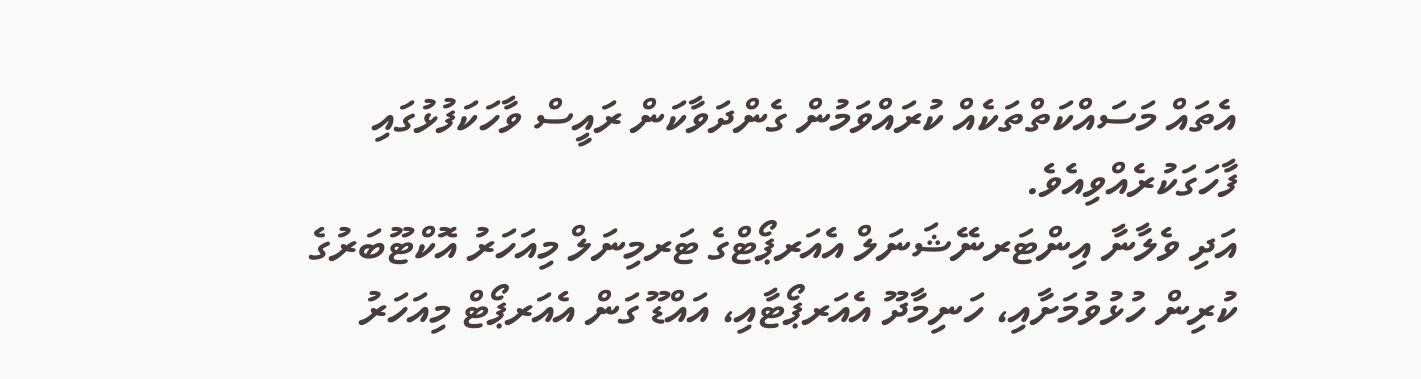އެތައް މަސައްކަތްތަކެއް ކުރައްވަމުން ގެންދަވާކަން ރައީސް ވާހަކަފުޅުގައި ފާހަގަކުރެއްވިއެވެ.
އަދި ވެލާނާ އިންޓަރނޭޝަނަލް އެއަރޕޯޓްގެ ޓަރމިނަލް މިއަހަރު އޮކްޓޫބަރުގެ ކުރިން ހުޅުވުމަށާއި، ހަނިމާދޫ އެއަރޕޯޓާއި، އައްޑޫ ގަން އެއަރޕޯޓް މިއަހަރު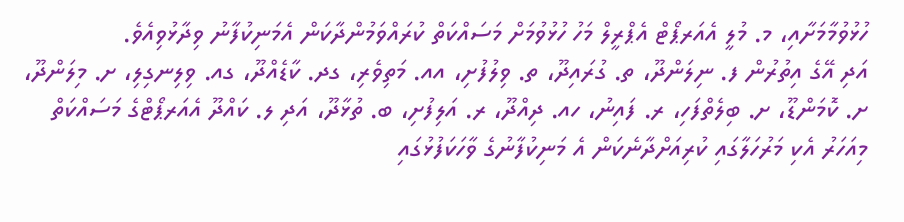ހުޅުވުމާމަށާއި، މ. މުލީ އެއަރޕޯޓް އެޕްރީލް މަހު ހުޅުވުމަށް މަސައްކަތް ކުރައްވަމުންދާކަން އެމަނިކުފާނު ވިދާޅުވިއެވެ.
އަދި އޭގެ އިތުރުން ފ. ނިލަންދޫ، ތ. ގުރައިދޫ، ތ. ވިލުފުށި، އއ. މަތިވެރި، ގދ. ކާޑެއްދޫ، ގއ. ވިލިނގިލި، ށ. މިލަންދޫ، ށ. ކޮމަންޑޫ، ށ. ބިލެތްފަހި، ރ. ފައިނު، ހއ. ދިއްދޫ، ރ. އަލިފުށި، ބ. ތުޅާދޫ، އަދި ލ. ކައްދޫ އެއަރޕޯޓްގެ މަސައްކަތް މިއަހަރު އެކި މަރުހަލާގައި ކުރިއަށްދާނެކަން އެ މަނިކުފާނުގެ ވާހަކަފުޅުގައި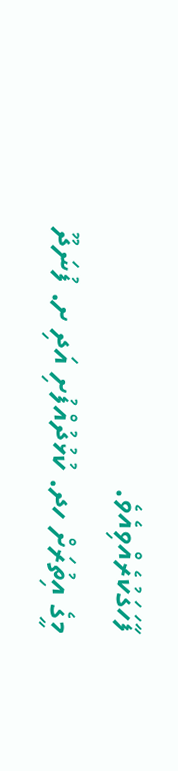ފާހަގަކުރެއްވިއެވެ.
މީގެ އިތުރަށް ހދ. ކުޅުދުއްފުށި އަދި ށ. ފުނަދޫ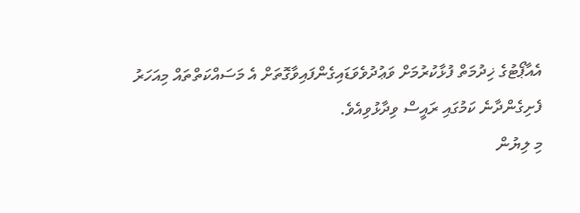އެއާޕޯޓުގެ ޚިދުމަތް ފުޅާކުރުމަށް ވަޢުދުވެވަޑައިގެންފައިވާގޮތަށް އެ މަސައްކަތްތައް މިއަހަރު ފެށިގެންދާނެ ކަމުގައި ރައީސް ވިދާޅުވިއެވެ.
މި ލިޔުން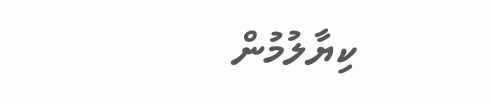ކިޔާލުމުން